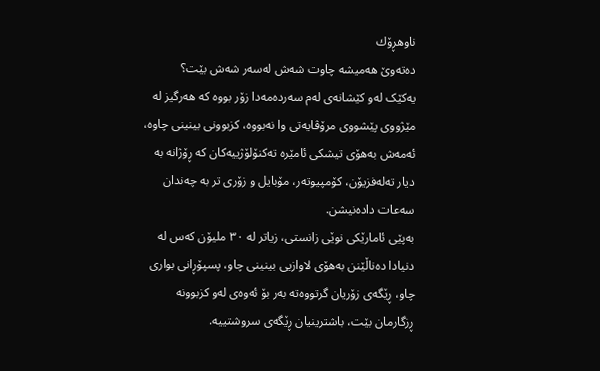ناوهڕۆك
دەتەوێ هەمیشە چاوت شەش لەسەر شەش بێت؟
یەکێک لەو کێشانەی لەم سەردەمەدا زۆر بووە کە هەرگیز لە مێژووی پێشووی مرۆڤایەتی وا نەبووە، کزبوونی بینینی چاوە، ئەمەش بەهۆی تیشکی ئامێرە تەکنۆلۆژییەکان کە ڕۆژانە بە دیار تەلەفزیۆن، کۆمپیوتەر، مۆبایل و زۆری تر بە چەندان سەعات دادەنیشن.
بەپێی ئامارێکی نوێی زانستی، زیاتر لە ٣٠ ملیۆن کەس لە دنیادا دەناڵێنن بەهۆی لاوازیی بینینی چاو، پسپۆڕانی بواری چاو، ڕێگەی زۆریان گرتووەتە بەر بۆ ئەوەی لەو کزبوونە ڕزگارمان بێت، باشترینیان ڕێگەی سروشتییە.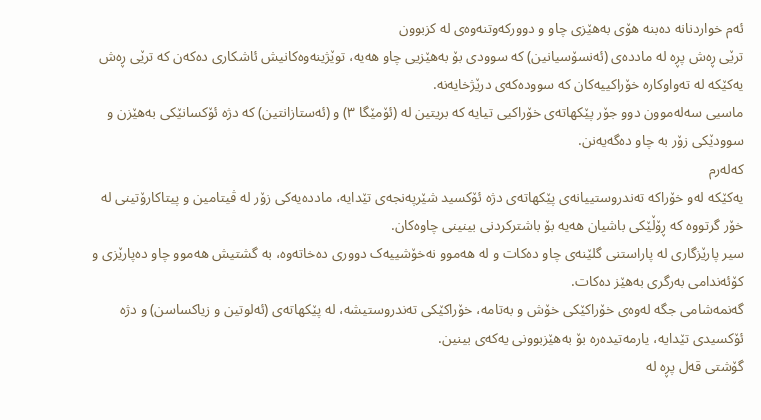ئەم خواردنانە دەبنە هۆی بەهێزی چاو و دوورکەوتنەوەی لە کزبوون
ترێی ڕەش پڕە لە ماددەی (ئەنسۆسیانین) کە سوودی بۆ بەهێزیی چاو هەیە، توێژینەوەکانیش ئاشکاری دەکەن کە ترێی ڕەش یەکێکە لە تەواوکارە خۆراکییەکان کە سوودەکەی درێژخایەنە.
ماسیی سەلەموون دوو جۆر پێکهاتەی خۆراکیی تیایە کە بریتین لە (ئۆمێگا ٣) و (ئەستازانتین) کە دژە ئۆکسانێکی بەهێزن و سوودێکی زۆر بە چاو دەگەیەنن.
کەلەرم
یەکێکە لەو خۆراکە تەندروستییانەی پێکهاتەی دژە ئۆکسید شێرپەنجەی تێدایە، ماددەیەکی زۆر لە ڤیتامین و پیتاکارۆتینی لە خۆر گرتووە کە ڕۆڵێکی باشیان هەیە بۆ باشترکردنی بینینی چاوەکان.
سیر پارێزگاری لە پاراستنی گلێنەی چاو دەکات و لە هەموو نەخۆشییەک دووری دەخاتەوە، بە گشتیش هەموو چاو دەپارێزی و کۆئەندامی بەرگری بەهێز دەکات.
گەنمەشامی جگە لەوەی خۆراکێکی خۆش و بەتامە، خۆراکێکی تەندروستیشە، لە پێکهاتەی (ئەلوتین و زیاکساسن) و دژە ئۆکسیدی تێدایە، یارمەتیدەرە بۆ بەهێزبوونی یەکەی بینین.
گۆشتی قەل پڕە لە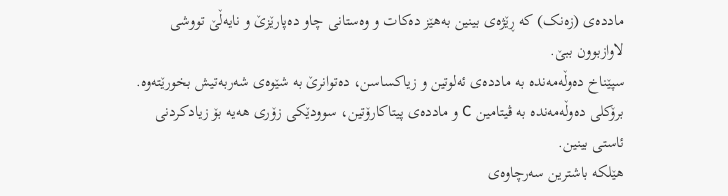ماددەی (زەنک) کە ڕێژەی بینین بەهێز دەکات و وەستانی چاو دەپارێزێ و نایەڵێ تووشی لاوازبوون ببێ.
سپێناخ دەوڵەمەندە بە ماددەی ئەلوتین و زیاکساسن، دەتوانرێ بە شێوەی شەربەتیش بخورێتەوە.
برۆکلی دەوڵەمەندە بە ڤیتامین C و ماددەی پیتاکارۆتین، سوودێکی زۆری هەیە بۆ زیادکردنی ئاستی بینین.
هێلکە باشترین سەرچاوەی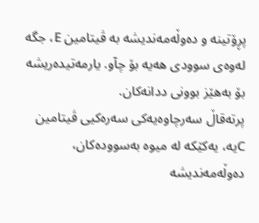پڕۆتینە و دەوڵەمەندیشە بە ڤیتامین E، جگە لەوەی سوودی هەیە بۆ چآو. یارمەتیدەریشە بۆ بەهێز بوونی ددانەکان.
پرتەقاڵ سەرچاوەیەکی سەرەکیی ڤیتامین Cیە، یەکێکە لە میوە بەسوودەکان، دەوڵەمەندیشە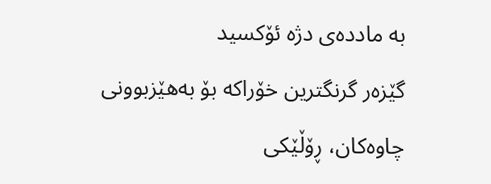بە ماددەی دژە ئۆکسید
گێزەر گرنگترین خۆراکە بۆ بەهێزبوونی چاوەکان، ڕۆڵێکی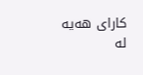کارای هەیە لە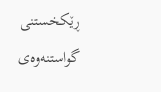ڕێکخستنی گواستنەوەی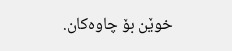خوێن بۆ چاوەکان.